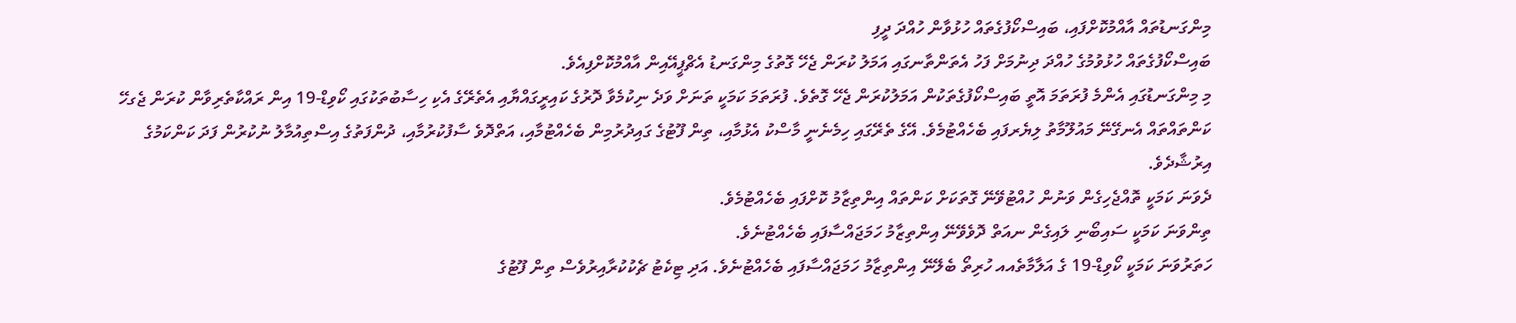މިންގަނޑުތައް އާއްމުކޮށްފައި، ބައިސްކޯފުގެތައް ހުޅުވާން ހުއްދަ ދީފި
ބައިސްކޯފުގެތައް ހުޅުވުމުގެ ހުއްދަ ދިނުމަށް ފަހު އެތަންތާނގައި އަމަލު ކުރަން ޖެހޭ ގޮތުގެ މިންގަނޑު އެޗްޕީއޭއިން އާއްމުކޮށްފިއެވެ.
މި މިންގަނޑުގައި އެންމެ ފުރަތަމަ އޮތީ ބައިސްކޯފުގެތަކުން އަމަލުކުރަން ޖެހޭ ގޮތެވެ. ފުރަތަމަ ކަމަކީ ތަނަށް ވަދެ ނިކުމެވާ ދޮރުގެ ކައިރީގައްޔާއި އެތެރޭގެ އެކި ހިސާބުތަކުގައި ކޯވިޑް-19 އިން ރައްކާތެރިވާން ކުރަން ޖެގހޭ ކަންތައްތައް އެނގޭނޭ މައުލޫމާތު ލިޔެރފައި ބެހެއްޓުމެވެ. އޭގެ ތެރޭގައި ހިމެނެނީ މާސްކު އެޅުމާއި، ތިން ފޫޓުގެ ގައިދުރުމިން ބެހެއްޓުމާއި، އަތްދޮވެ ސާފުކުރުމާއި، ދުންފަތުގެ އިސްތިއުމާލު ނުކުރުން ފަދަ ކަންކަމުގެ އިރުޝާދެވެ.
ދެވަނަ ކަމަކީ ތޮއްޖެހިގެން ވަނުން ހުއްޓުވޭނޭ ގޮތަކަށް ކަންތައް އިންތިޒާމު ކޮށްފައި ބެހެއްޓުމެވެ.
ތިންވަނަ ކަމަކީ ސައިބޯނި ލައިގެން ނއަތް ދޮވެވޭނޭ އިންތިޒާމު ހަމަޖައްސާފައި ބެހެއްޓުނެވެ.
ހަތަރުވަނަ ކަމަކީ ކޯވިޑް-19 ގެ އަލާމާތެއއ ހުރިތޯ ބެލޭނޭ އިންތިޒާމު ހަމަޖައްސާފައި ބެހެއްޓުނެވެ. އަދި ޓިކެޓު ޗެކުކުރާއިރުވެސް ތިން ފޫޓުގެ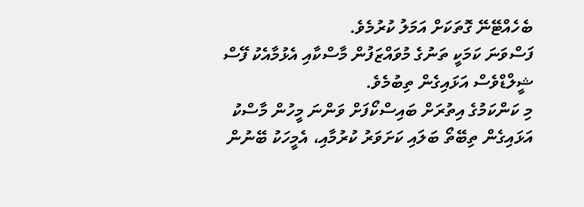ބެހެއްޓޭނޭ ގޮތަކަށް އަމަލު ކުރުމެވެ.
ފަސްވަނަ ކަމަކީ ތަނުގެ މުވައްޒަފުން މާސްކާއި އެޅުމާއެކު ފޭސް ޝީލްޑްވެސް އަޅައިގެން ތިބުމެވެ.
މި ކަންކަމުގެ އިތުރަށް ބައިސްކޯފަށް ވަންނަ މީހުން މާސްކު އަޅައިގެން ތިބޭތޯ ބަލައި ކަށަވަރު ކުރުމާއި، އެމީހަކު ބޭނުން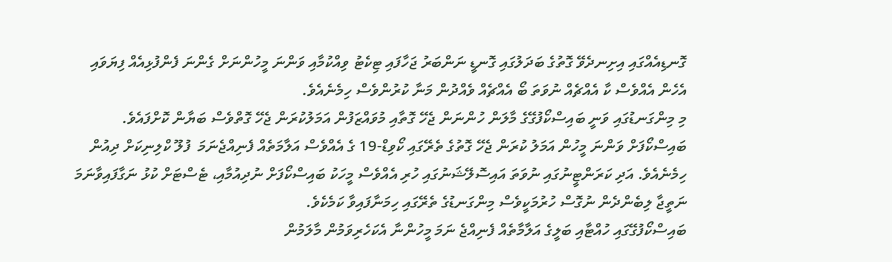ގޮނޑިއެއްގައި އިށިނދެވޭ ގޮތުގެ ބަދަލުގައި ގޮނޑީ ނަންބަރު ޖަހާފައި ޓިކެޓު ވިއްކުމާއި ވަންނަ މީހުންނަށް ގެންނަ ފެންފުޅިއެއް ފިޔަވައި އެހެން އެއްވެސް ކާ އެއްޗެއް ނުވަތަ ބޯ އެއްޗެއް ވެއްދުން މަނާ ކުރުންވެސް ހިމެނެއެވެ.
މި މިންގަނޑުގައި ވަނީ ބައިސްކޯފުގޭގެ މާލަން ހުންނަން ޖެހޭ ގޮތާއި މުވައްޒަފުން އަމަލުކުރަން ޖެހޭ ގޮތްވެސް ބަޔާން ކޮށްފައެވެ.
ބައިސްކޯފަށް ވަންނަ މީހުން އަމަލު ކުރަން ޖެހޭ ގޮތުގެ ތެރޭގައި ކޯވިޑް-19 ގެ އެއްވެސް އަލާމަތެއް ފެނިއްޖެނަމަ  ފުލޫ ކްލިނިކަށް ދިއުން ހިމެނެއެވެ. އަދި ކަރަންޓީނުގައި ނުވަތަ އައިސޮލޭޝަނުގައި ހުރި އެއްވެސް މީހަކު ބައިސްކޯފަށް ނުދިއުމާއި، ޓެސްޓަށް ކުޅު ނަގާފައިވާނަމަ ނަތީޖާ ލިބެންދެން ނުގޮސް ހުރުމަކީވެސް މިންގަނޑުގެ ތެރޭގައި ހިމަނާފައިވާ ކަމެކެވެ.
ބައިސްކޯފުގޭގައި ހުއްޓާއި ބަލީގެ އަލާމާތެއް ފެނިއްޖެ ނަމަ މީހުންނާ އެކަހެރިވަމުން މާލަމުން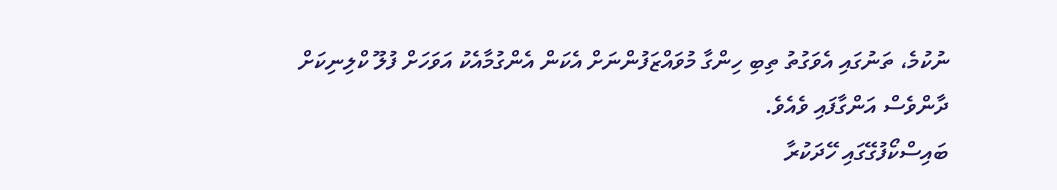ނުކުމެ، ތަނުގައި އެވަގުތު ތިބި ހިންގާ މުވައްޒަފުންނަށް އެކަން އެންގުމާއެކު އަވަހަށް ފުލޫ ކްލިނިކަށް ދާންވެސް އަންގާފައި ވެއެވެ.
ބައިސްކޯފުގޭގައި ހޭދަކުރާ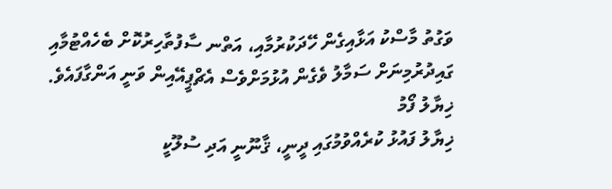ވަގުތު މާސްކު އަޅާއިގެން ހޭދަކުރުމާއި، އަތްނ ސާފުތާހިރުކޮށް ބެހެއްޓުމާއި ގައިދުރުމިނަށް ސަމާލު ވެގެން އުޅުމަށްވެސް އެޗްޕީއޭއިން ވަނީ އަންގާފައެވެ.
ޚިޔާލު ފޯމު
ޚިޔާލު ފައުޅު ކުރެއްވުމުގައި ދީނީ، ޤާނޫނީ އަދި ސުލޫކީ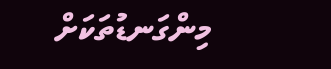މިންގަނޑުތަކަށް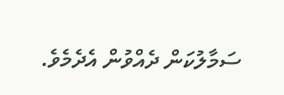ސަމާލުކަން ދެއްވުން އެދެމެވެ.